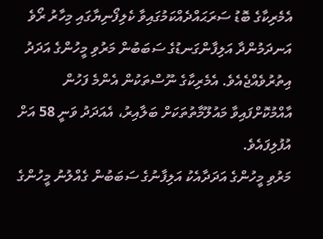އެމެރިކާގެ ބޮޑު ސަރަޙައްދެއްކަމުގައިވާ ކެލިފޯނިޔާގައި މިހާރު ރޯވެ އަނދަމުންދާ އަލިފާންގަނޑުގެ ސަބަބުން މަރުވި މީހުންގެ އަދަދު އިތުރުވެއްޖެއެވެ. އެމެރިކާގެ ނޫސްތަކުން އެންމެ ފަހުން އާއްމުކޮށްފައިވާ މައުލޫމާތުތަކަށް ބަލާއިރު، އެއަދަދު ވަނީ 58 އަށް އުފުލިފައެވެ.
މަރުވި މީހުންގެ އަދަދާއެކު އަލިފާނުގެ ސަބަބުން ގެއްލުނު މީހުންގެ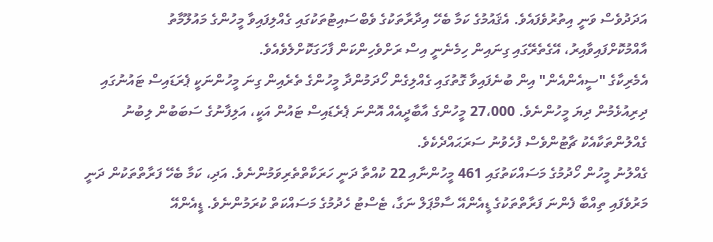އަދަދުވެސް ވަނީ އިތުރުވެފައެވެ. އެޤައުމުގެ ކަމާ ބެހޭ އިދާރާތަކުގެ ވެބްސައިޓުތަކުގައި ގެއްލިފައިވާ މީހުންގެ މައުލޫމާތު އާއްމުކޮށްފައިވާއިރު، އޭގެތެރޭގައި ގިނައިން ހިމެނެނީ އިސް ރަށްވެހިންކަން ފާހަގަކޮށްލެވެއެވެ.
އެމެރިކާގެ "ސީއެންއެން" އިން ބުނެފައިވާ ގޮތުގައި ގެއްލިގެން ހޯދަމުންދާ މީހުންގެ ތެރެއިން ގިނަ މީހުންނަކީ ޕެރަޑައިސް ޓައުނުގައި ދިރިއުޅެމުން ދިޔަ މީހުންނެވެ. 27،000 މީހުންގެ އާބާދީއެއް އޮންނަ ޕެރެޑައިސް ޓައުން އަކީ، އަލިފާނުގެ ސަބަބުން ލިބުނު ގެއްލުންތަކާއެކު ޗާޓުންވެސް ފުހެވުނު ސަރަޙައްދެކެވެ.
ގެއްލުނު މީހުން ހޯދުމުގެ މަސައްކަތުގައި 461 މީހުންނާއި 22 ކުއްތާ ދަނީ ހަރަކާތްތެރިވަމުންނެވެ. އަދި، ކަމާ ބެހޭ ފަރާތްތަކުން ދަނީ މަރުވެފައި ތިއްބާ ފެންނަ ފަރާތްތަކުގެ ޑީއެންއޭ ސާމްޕަލް ނަގާ، ޓެސްޓު ހެދުމުގެ މަސައްކަތް ކުރަމުންނެވެ. ޑީއެންއޭ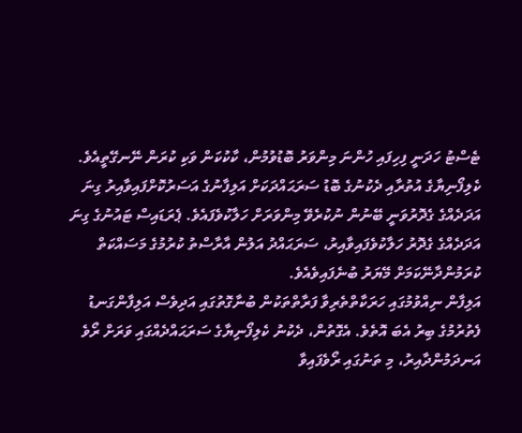ޓެސްޓު ހަދަނީ ފިހިފައި ހުންނަ މިންވަރު ބޮޑުވުމުން، ކާކުކަން ވަކި ކުރަން ނޭނގޭތީއެވެ.
ކެލިފޯނިޔާގެ އުތުރާއި ދެކުނުގެ ބޮޑު ސަރަޙައްދަކަށް އަލިފާނުގެ އަސަރުކޮށްފައިވާއިރު ގިނަ އަދަދެއްގެ ގެދޮރުވަނީ ބޭނުން ނުކުރެވޭ މިންވަރަށް ހަލާކުވެފައެވެ. ޕެރަޑައިސް ޓައުނުގެ ގިނަ އަދަދެއްގެ ގެދޮރު ހަލާކުވެފައިވާއިރު، ސަރަޙައްދު އަލުން އާރާސްތު ކުރުމުގެ މަސައްކަތް ކުރަމުންދާނޭކަމަށް މޭޔަރު ބުނެފައިވެއެވެ.
އަލިފާން ނިއްވުމުގައި ހަރަކާތްތެރިވާ ފަރާތްތަކުން ބުނާގޮތުގައި އަދިވެސް އަލިފާންގަނޑު ފެތުރުމުގެ ބިރު އެބަ އޮތެވެ. އެގޮތުން، ދެކުނު ކެލިފޯނިޔާގެ ސަރަޙައްދެއްގައި ވަރަށް ރޯވެ އަނދަމުންދާއިރު، މި ތަނުގައި ރޯވެފައިވާ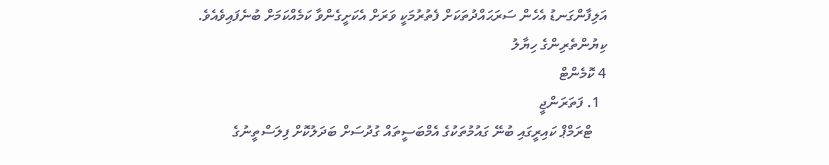އަލިފާންގަނޑު އެހެން ސަރަޙައްދުތަކަށް ފެތުރުމަކީ ވަރަށް އެކަށީގެންވާ ކަމެއްކަމަށް ބުނެފައިވެއެވެ.
ކިޔުންތެރިންގެ ހިޔާލު
4 ކޮމެންޓް
  1. ފަތަރަންޖީ
    ޓްރަމްޕް ކައިރީގައި ބުނޭ ގައުމުތަކުގެ އެމްބަސީތައް ގުދުސަށް ބަދަލުކޮށް ފިލަސްތީނުގެ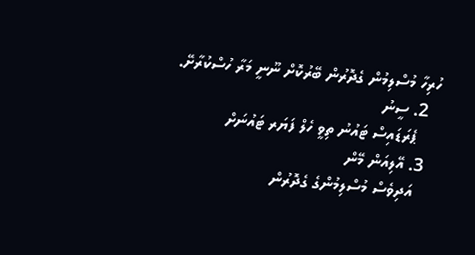ހުރިހާ މުސްލިމުން ގެދޮރުން ބޭރުކޮށް ނޫނީ މަރާ ހުސްކުރާށޭ.
  2. ސީނު
    ޕެރަޑައިސް ޓައުނު ތިވީ ހެލް ފަޔަރ ޓައުނަށް
  3. އޭލިއަން މޭން
    އަދިވެސް މުސްލިމުންގެ ގެދޮރުން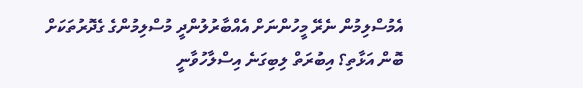އެމުސްލިމުން ނެރޭ މީހުންނަށް އެއްބާރުލުންދީ މުސްލިމުންގެ ގެދޮރުތަކަށް ބޮން އަޅާތި؟ އިބުރަތް ލިބިގަނެ އިސްލާހުވާނީ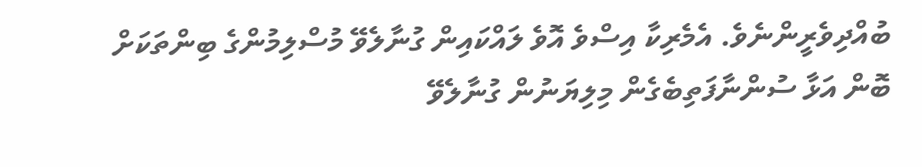ބުއްދިވެރީންނެވެ. އެމެރިކާ އިސްވެ އޮވެ ލައްކައިން ގުނާލެވޭ މުސްލިމުންގެ ބިންތަކަށް ބޮން އަޅާ ސުންނާފަތިބެގެން މިލިޔަނުން ގުނާލެވޭ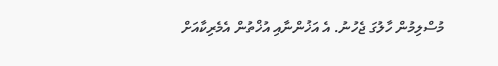މުސްލިމުން ހާލުގަ ޖެހުނު. އެ އަޚުންނާއި އުޚްތުން އެމެރިކާއަށް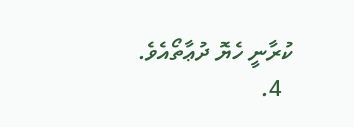ކުރާނީ ހެޔޮ ދުޢާތޯއެވެ.
  4.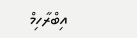އިބްރާހިމް